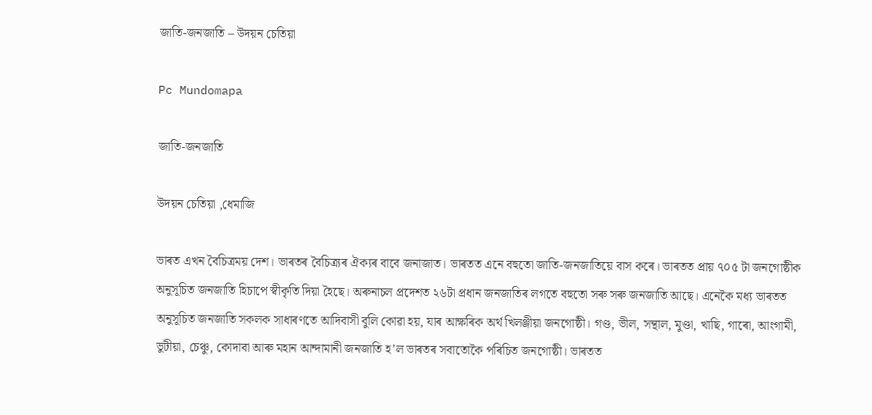জাতি-জনজাতি – উদয়ন চেতিয়া

Pc Mundomapa

জাতি-জনজাতি

উদয়ন চেতিয়া ,ধেমাজি

ভাৰত এখন বৈচিত্ৰময় দেশ। ভাৰতৰ বৈচিত্ৰ্যৰ ঐক্যৰ বাবে জনাজাত। ভাৰতত এনে বহুতো জাতি-জনজাতিয়ে বাস কৰে। ভাৰতত প্ৰায় ৭০৫ টা জনগোষ্ঠীক অনুসূচিত জনজাতি হিচাপে স্বীকৃতি দিয়া হৈছে। অৰুনাচল প্ৰদেশত ২৬টা প্ৰধান জনজাতিৰ লগতে বহুতো সৰু সৰু জনজাতি আছে। এনেকৈ মধ্য ভাৰতত অনুসূচিত জনজাতি সকলক সাধাৰণতে আদিবাসী বুলি কোৱা হয়, যাৰ আক্ষৰিক অৰ্থ খিলঞ্জীয়া জনগোষ্ঠী। গণ্ড, ভীল, সন্থাল, মুণ্ডা, খাছি, গাৰো, আংগামী, ভুটীয়া, চেঞ্চু, কোদাবা আৰু মহান আন্দামানী জনজাতি হ’ল ভাৰতৰ সবাতোকৈ পৰিচিত জনগোষ্ঠী। ভাৰতত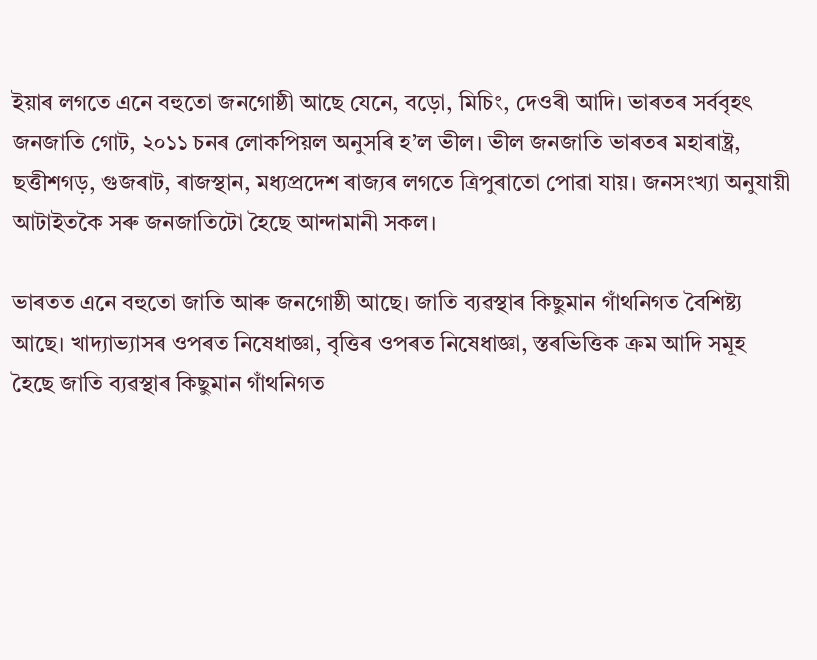ইয়াৰ লগতে এনে বহুতো জনগোষ্ঠী আছে যেনে, বড়ো, মিচিং, দেওৰী আদি। ভাৰতৰ সৰ্ববৃহৎ জনজাতি গোট, ২০১১ চনৰ লোকপিয়ল অনুসৰি হ’ল ভীল। ভীল জনজাতি ভাৰতৰ মহাৰাষ্ট্ৰ, ছত্তীশগড়, গুজৰাট, ৰাজস্থান, মধ্যপ্ৰদেশ ৰাজ্যৰ লগতে ত্ৰিপুৰাতো পোৱা যায়। জনসংখ্যা অনুযায়ী আটাইতকৈ সৰু জনজাতিটো হৈছে আন্দামানী সকল।

ভাৰতত এনে বহুতো জাতি আৰু জনগোষ্ঠী আছে। জাতি ব্যৱস্থাৰ কিছুমান গাঁথনিগত বৈশিষ্ট্য আছে। খাদ্যাভ্যাসৰ ওপৰত নিষেধাজ্ঞা, বৃত্তিৰ ওপৰত নিষেধাজ্ঞা, স্তৰভিত্তিক ক্ৰম আদি সমূহ হৈছে জাতি ব্যৱস্থাৰ কিছুমান গাঁথনিগত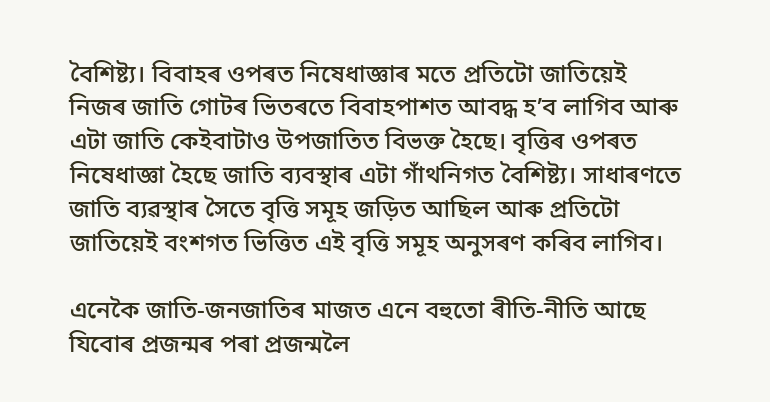বৈশিষ্ট্য। বিবাহৰ ওপৰত নিষেধাজ্ঞাৰ মতে প্ৰতিটো জাতিয়েই নিজৰ জাতি গোটৰ ভিতৰতে বিবাহপাশত আবদ্ধ হ’ব লাগিব আৰু এটা জাতি কেইবাটাও উপজাতিত বিভক্ত হৈছে। বৃত্তিৰ ওপৰত নিষেধাজ্ঞা হৈছে জাতি ব্যবস্থাৰ এটা গাঁথনিগত বৈশিষ্ট্য। সাধাৰণতে জাতি ব্যৱস্থাৰ সৈতে বৃত্তি সমূহ জড়িত আছিল আৰু প্ৰতিটো জাতিয়েই বংশগত ভিত্তিত এই বৃত্তি সমূহ অনুসৰণ কৰিব লাগিব।

এনেকৈ জাতি-জনজাতিৰ মাজত এনে বহুতো ৰীতি-নীতি আছে যিবোৰ প্ৰজন্মৰ পৰা প্ৰজন্মলৈ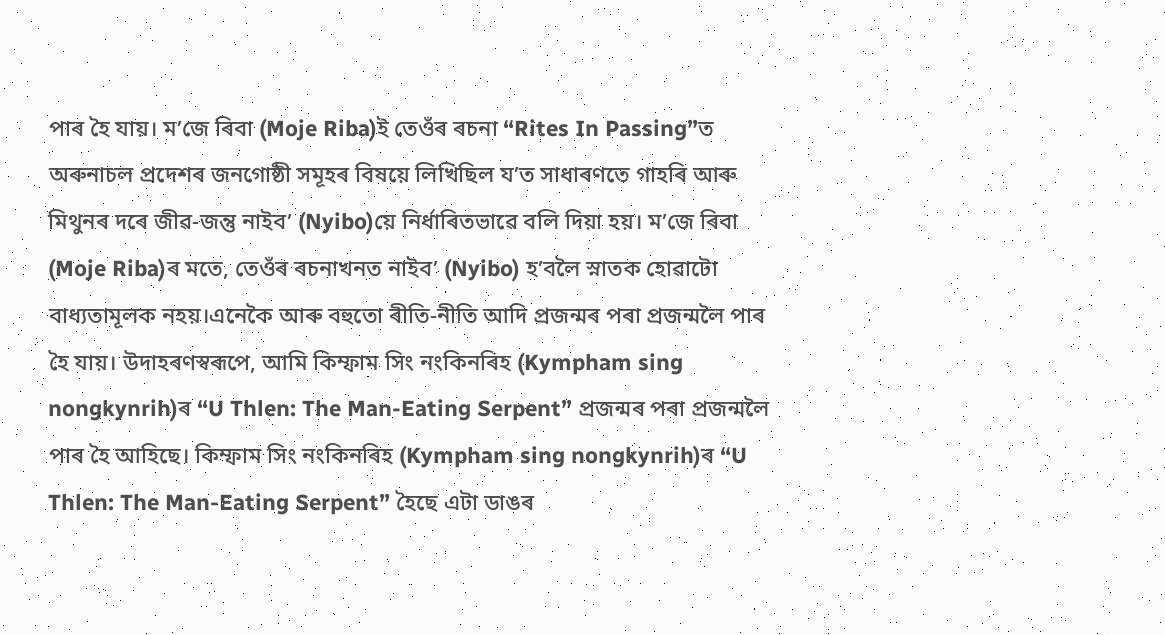পাৰ হৈ যায়। ম’জে ৰিবা (Moje Riba)ই তেওঁৰ ৰচনা “Rites In Passing”ত অৰুনাচল প্ৰদেশৰ জনগোষ্ঠী সমূহৰ বিষয়ে লিখিছিল য’ত সাধাৰণতে গাহৰি আৰু মিথুনৰ দৰে জীৱ-জন্তু নাইব’ (Nyibo)য়ে নিৰ্ধাৰিতভাৱে বলি দিয়া হয়। ম’জে ৰিবা (Moje Riba)ৰ মতে, তেওঁৰ ৰচনাখনত নাইব’ (Nyibo) হ’বলৈ স্নাতক হোৱাটো বাধ্যতামূলক নহয়।এনেকৈ আৰু বহুতো ৰীতি-নীতি আদি প্ৰজন্মৰ পৰা প্ৰজন্মলৈ পাৰ হৈ যায়। উদাহৰণস্বৰূপে, আমি কিম্ফাম সিং নংকিনৰিহ (Kympham sing nongkynrih)ৰ “U Thlen: The Man-Eating Serpent” প্ৰজন্মৰ পৰা প্ৰজন্মলৈ পাৰ হৈ আহিছে। কিম্ফাম সিং নংকিনৰিহ (Kympham sing nongkynrih)ৰ “U Thlen: The Man-Eating Serpent” হৈছে এটা ডাঙৰ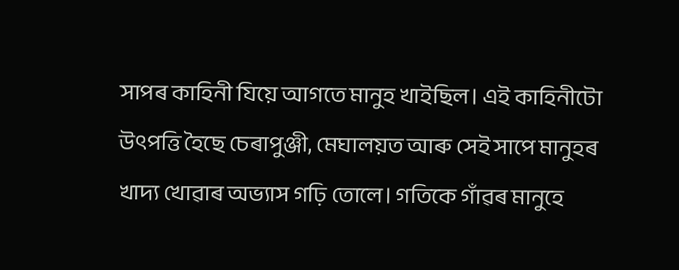সাপৰ কাহিনী যিয়ে আগতে মানুহ খাইছিল। এই কাহিনীটো উৎপত্তি হৈছে চেৰাপুঞ্জী, মেঘালয়ত আৰু সেই সাপে মানুহৰ খাদ্য খোৱাৰ অভ্যাস গঢ়ি তোলে। গতিকে গাঁৱৰ মানুহে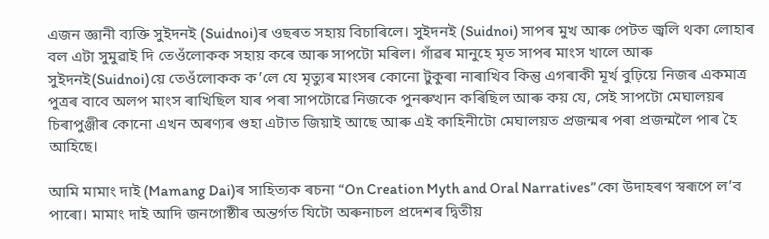এজন জ্ঞানী ব্যক্তি সুইদনই (Suidnoi)ৰ ওছৰত সহায় বিচাৰিলে। সুইদনই (Suidnoi) সাপৰ মুখ আৰু পেটত জ্বলি থকা লোহাৰ বল এটা সুমুৱাই দি তেওঁলোকক সহায় কৰে আৰু সাপটো মৰিল। গাঁৱৰ মানুহে মৃত সাপৰ মাংস খালে আৰু সুইদনই(Suidnoi)য়ে তেওঁলোকক ক’লে যে মৃত্যুৰ মাংসৰ কোনো টুকুৰা নাৰাখিব কিন্তু এগৰাকী মূৰ্খ বুঢ়িয়ে নিজৰ একমাত্ৰ পুত্ৰৰ বাবে অলপ মাংস ৰাখিছিল যাৰ পৰা সাপটোৱে নিজকে পুনৰুত্থান কৰিছিল আৰু কয় যে, সেই সাপটো মেঘালয়ৰ চিৰাপুঞ্জীৰ কোনো এখন অৰণ্যৰ গুহা এটাত জিয়াই আছে আৰু এই কাহিনীটো মেঘালয়ত প্ৰজন্মৰ পৰা প্ৰজন্মলৈ পাৰ হৈ আহিছে।

আমি মামাং দাই (Mamang Dai)ৰ সাহিত্যক ৰচনা “On Creation Myth and Oral Narratives”কো উদাহৰণ স্বৰূপে ল’ব পাৰো। মামাং দাই আদি জনগোষ্ঠীৰ অন্তৰ্গত যিটো অৰুনাচল প্ৰদেশৰ দ্বিতীয়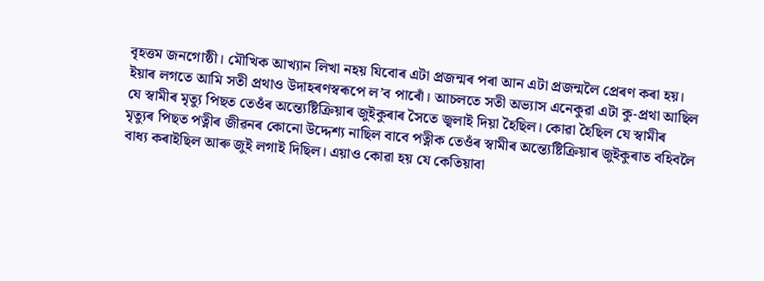বৃহত্তম জনগোষ্ঠী। মৌখিক আখ্যান লিখা নহয় যিবোৰ এটা প্ৰজন্মৰ পৰা আন এটা প্ৰজন্মলৈ প্ৰেৰণ কৰা হয়। ইয়াৰ লগতে আমি সতী প্ৰ‍থাও উদাহৰণস্বৰূপে ল’ব পাৰোঁ। আচলতে সতী অভ্যাস এনেকুৱা এটা কু-প্ৰথা আছিল যে স্বামীৰ মৃত্যু পিছত তেওঁৰ অন্ত্যেষ্টিক্ৰিয়াৰ জুইকুৰাৰ সৈতে জ্বলাই দিয়া হৈছিল। কোৱা হৈছিল যে স্বামীৰ মৃত্যুৰ পিছত পত্নীৰ জীৱনৰ কোনো উদ্দেশ্য নাছিল বাবে পত্নীক তেওঁৰ স্বামীৰ অন্ত্যেষ্টিক্ৰিয়াৰ জুইকুৰাত বহিবলৈ বাধ্য কৰাইছিল আৰু জুই লগাই দিছিল। এয়াও কোৱা হয় যে কেতিয়াবা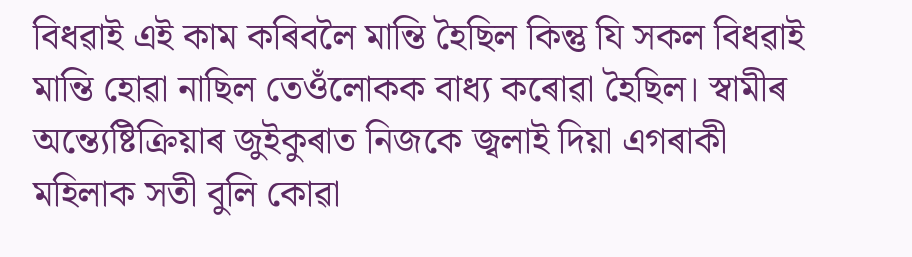বিধৱাই এই কাম কৰিবলৈ মান্তি হৈছিল কিন্তু যি সকল বিধৱাই মান্তি হোৱা নাছিল তেওঁলোকক বাধ্য কৰোৱা হৈছিল। স্বামীৰ অন্ত্যেষ্টিক্ৰিয়াৰ জুইকুৰাত নিজকে জ্বলাই দিয়া এগৰাকী মহিলাক সতী বুলি কোৱা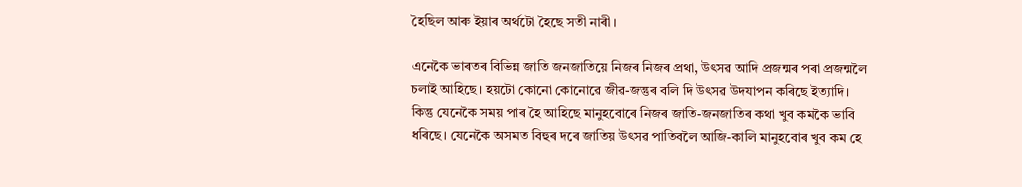হৈছিল আৰু ইয়াৰ অৰ্থটো হৈছে সতী নাৰী।

এনেকৈ ভাৰতৰ বিভিন্ন জাতি জনজাতিয়ে নিজৰ নিজৰ প্ৰথা, উৎসৱ আদি প্ৰজন্মৰ পৰা প্ৰজন্মলৈ চলাই আহিছে। হয়টো কোনো কোনোৱে জীৱ-জন্তুৰ বলি দি উৎসৱ উদযাপন কৰিছে ইত্যাদি। কিন্তু যেনেকৈ সময় পাৰ হৈ আহিছে মানুহবোৰে নিজৰ জাতি-জনজাতিৰ কথা খুব কমকৈ ভাবি ধৰিছে। যেনেকৈ অসমত বিহুৰ দৰে জাতিয় উৎসৱ পাতিবলৈ আজি-কালি মানুহবোৰ খুব কম হে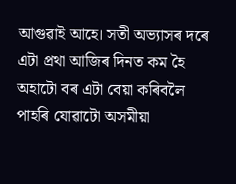আগুৱাই আহে। সতী অভ্যাসৰ দৰে এটা প্ৰথা আজিৰ দিনত কম হৈ অহাটো বৰ এটা বেয়া কৰিবলৈ পাহৰি যোৱাটো অসমীয়া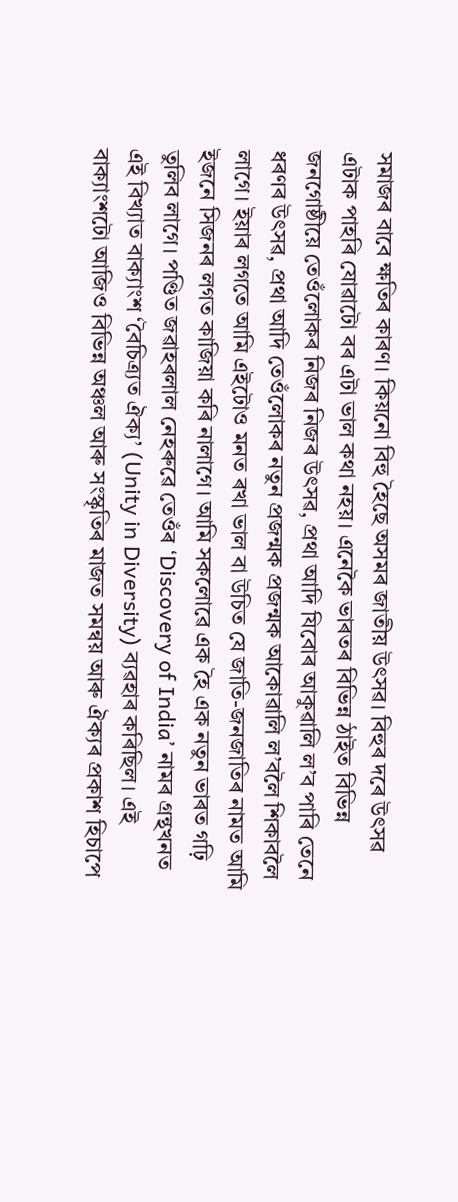সমাজৰ বাবে ক্ষতিৰ কাৰণ। কিয়নো বিহু হৈছে অসমৰ জাতীয় উৎসৱ। বিহুৰ দৰে উৎসৱ এটাক পাহৰি যোৱাটো বৰ এটা ভাল কথা নহয়। এনেকৈ ভাৰতৰ বিভিন্ন ঠাইত বিভিন্ন জনগোষ্ঠীয়ে তেওঁলোকৰ নিজৰ নিজৰ উৎসৱ, প্ৰথা আদি যিবোৰ আকুৱালি ল’ব পাৰি তেনে ধৰণৰ উৎসৱ, প্ৰথা আদি তেওঁলোকৰ নতুন প্ৰজন্মক প্ৰজন্মক আকোৱালি ল’বলৈ শিকাবলৈ লাগে। ইয়াৰ লগতে আমি এইটোও মনত ৰখা ভাল বা উচিত যে জাতি-জনজাতিৰ নামত আমি ইজনে সিজনৰ লগত কাজিয়া কৰি নালাগে। আমি সকলোৱে এক হৈ এক নতুন ভাৰত গঢ়ি তুলিব লাগে। পণ্ডিত জৱাহৰলাল নেহৰুৱে তেওঁৰ ‘Discovery of India’ নামৰ গ্ৰন্থখনত এই বিখ্যাত বাক্যাংশ ‘বৈচিত্ৰ্যত ঐক্য’ (Unity in Diversity) ব্যৱহাৰ কৰিছিল। এই বাক্যাংশটো আজিও বিভিন্ন অঞ্চল আৰু সংস্কৃতিৰ মাজত সমন্বয় আৰু ঐক্যৰ প্ৰকাশ হিচাপে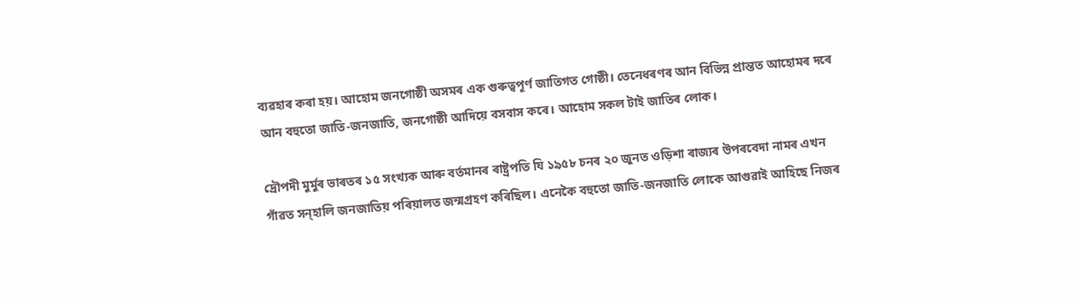ব্যৱহাৰ কৰা হয়। আহোম জনগোষ্ঠী অসমৰ এক গুৰুত্বপূৰ্ণ জাতিগত গোষ্ঠী। তেনেধৰণৰ আন বিভিন্ন প্ৰান্তত আহোমৰ দৰে আন বহুতো জাতি-জনজাতি, জনগোষ্ঠী আদিয়ে বসবাস কৰে। আহোম সকল টাই জাতিৰ লোক।

দ্ৰৌপদী মুৰ্মুৰ ভাৰতৰ ১৫ সংখ্যক আৰু বৰ্তমানৰ ৰাষ্ট্ৰপতি যি ১৯৫৮ চনৰ ২০ জুনত ওড়িশা ৰাজ্যৰ উপৰবেদা নামৰ এখন গাঁৱত সন্হালি জনজাতিয় পৰিয়ালত জন্মগ্ৰহণ কৰিছিল। এনেকৈ বহুতো জাতি-জনজাতি লোকে আগুৱাই আহিছে নিজৰ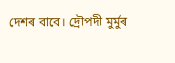দেশৰ বাবে। দ্ৰৌপদী মুৰ্মুৰ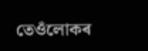তেওঁলোকৰ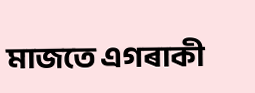মাজতে এগৰাকী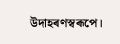উদাহৰণস্বৰূপে।